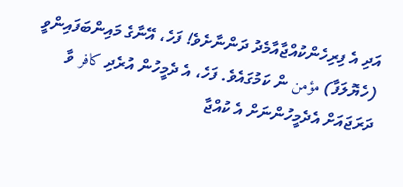އަދި އެ ފިރިހެންކުއްޖާއާމެދު ދަންނާށެވެ! ފަހެ، އޭނާގެ މައިންބަފައިންވީ (ހެޔޮލަފާ) مؤمن ން ކަމުގައެވެ. ފަހެ، އެ ދެމީހުން އުރެދި كافر ވާ ދަރަޖައަށް އެދެމީހުންނަށް އެ ކުއްޖާ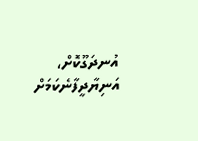އުނދަގޫކޮށް، އަނިޔާދީފާނެކަމަށް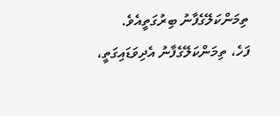ތިމަންކަލޭގެފާނު ބިރުގަތީއެވެ.
ފަހެ، ތިމަންކަލޭގެފާނު އެދިވަޑައިގަތީ،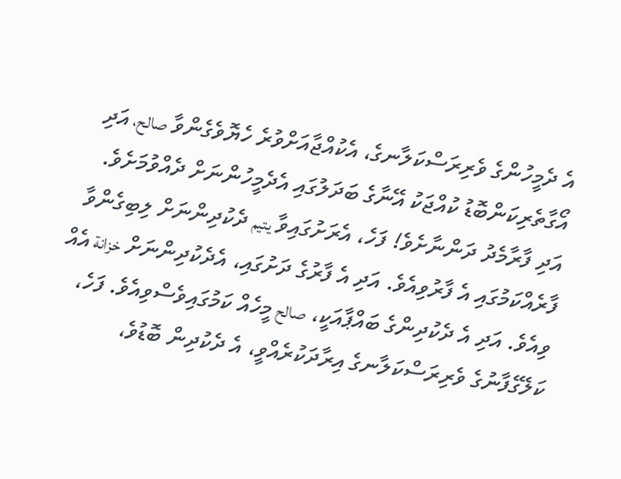އެ ދެމީހުންގެ ވެރިރަސްކަލާނގެ، އެކުއްޖާއަށްވުރެ ހެޔޮވެގެންވާ صالح، އަދި އޯގާތެރިކަންބޮޑު ކުއްޖަކު އޭނާގެ ބަދަލުގައި އެދެމީހުންނަށް ދެއްވުމަށެވެ.
އަދި ފާރާމެދު ދަންނާށެވެ! ފަހެ، އެރަށުގައިވާ يتيم ދެކުދިންނަށް ލިބިގެންވާ ފާރެއްކަމުގައި އެ ފާރުވިއެވެ. އަދި އެ ފާރުގެ ދަށުގައި، އެދެކުދިންނަށް خزانة އެއް ވިއެވެ. އަދި އެ ދެކުދިންގެ ބައްޕާއަކީ، صالح މީހެއް ކަމުގައިވެސްވިއެވެ. ފަހެ، ކަލޭގެފާނުގެ ވެރިރަސްކަލާނގެ އިރާދަކުރެއްވީ، އެ ދެކުދިން ބޮޑުވެ،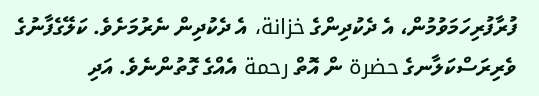ފުރާފުރިހަމަވުމުން، އެ ދެކުދިންގެ خزانة، އެ ދެކުދިން ނެރުމަށެވެ. ކަލޭގެފާނުގެ ވެރިރަސްކަލާނގެ حضرة ން އޮތް رحمة އެއްގެ ގޮތުންނެވެ. އަދި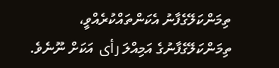ތިމަންކަލޭގެފާނު އެކަންތައްކުރެއްވީ، ތިމަންކަލޭގެފާނުގެ އަމިއްލަ رأى އަކަށް ނޫނެވެ.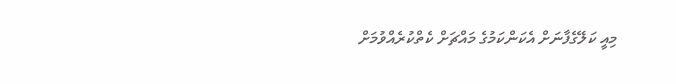މިއީ ކަލޭގެފާނަށް އެކަންކަމުގެ މައްޗަށް ކެތްކުރެއްވުމަށް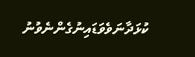ކުޅަދާނަވެވަޑައިނުގެންނެވުނު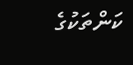ކަންތަކުގެ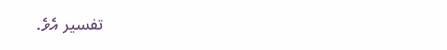تفسير އެވެ.